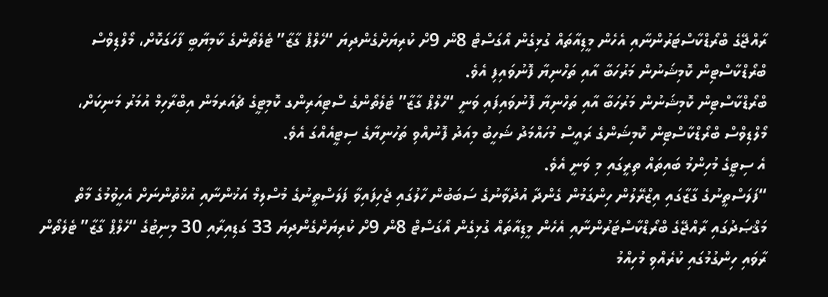ރާއްޖޭގެ ބްރޯޑްކާސްޓަރުންނާއި އެހެން މީޑިއާތައް ގުޅިގެން އޯގަސްޓް 8ން 9ށް ކުރިޔަށްގެންދިޔަ “ހެލްޕް ގާޒާ” ޓެލެތޯންގެ ކާމިޔާބީ ފާހަގަކޮށް، މޯލްޑިވްސް ބްރޯޑްކާސްޓިން ކޮމިޝަނުން މަރުހަބާ އާއި ތަހްނިޔާ ފޮނުވައިފި އެވެ.
ބްރޯޑްކާސްޓިން ކޮމިޝަނުން މަރުހަބާ އާއި ތަހްނިޔާ ފޮނުވައިފައި ވަނީ “ހެލްޕް ގާޒާ” ޓެލެތޯންގެ ސްޓިއަރިންގ ކޮމިޓީގެ ޗެއަރމަން އިބްރާހިމް އުމަރު މަނިކަށް، މޯލްޑިވްސް ބްރޯޑްކާސްޓިން ކޮމިޝަންގެ ރައީސް މުހައްމަދު ޝަހީބު މިއަދު ފޮނުއްވި ތަހުނިޔާގެ ސިޓީއެއްގަ އެވެ.
އެ ސިޓީގެ މުހިންމު ބައިތައް ތިރީގައި މި ވަނީ އެވެ.
“ފަލަސްތީނުގެ ގާޒާގައި އިޒްރޭލުން ހިންގަމުން ގެންދާ އުދުވާނުގެ ސަބަބުން ހާލުގައި ޖެހިފައިވާ ފަލަސްތީނުގެ މުސްލިމް އަޚުންނާއި އުޚްތުންނަށް އެހީވުމުގެ މާތް މަޤްޞަދުގައި ރާއްޖޭގެ ބްރޯޑްކާސްޓަރުންނާއި އެހެން މީޑިއާތައް ގުޅިގެން އޯގަސްޓް 8ން 9ށް ކުރިޔަށްގެންދިޔަ 33 ގަޑިއިރާއި 30 މިނިޓުގެ “ހެލްޕް ގާޒާ” ޓެލެތޯން ރާވައި ހިންގުމުގައި ކުރެއްވި މުހިއްމު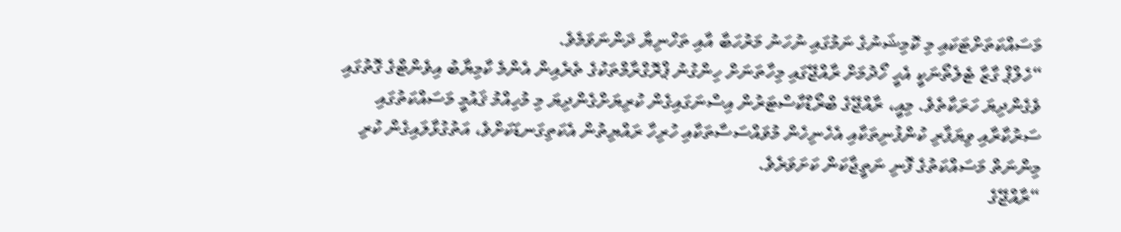މަސައްކަތަށްޓަކައި މި ކޮމިޝަނުގެ ނަމުގައި ނުހަނު މަރުހަބާ އާއި ތަހްނިޔާ ދަންނަވަމެވެ.
“ހެލްޕް ގާޒާ ޓެލެތޯނަކީ އެހީ ހޯދުމަށް ރާއްޖޭގައި މިހާތަނަށް ހިންގުނު ޕްރޮގްރާމްތަކުގެ ތެރެއިން އެންމެ ކާމިޔާބު އިވެންޓްގެ ގޮތުގައި ވެގެންދިޔަ ހަރަކާތެވެ. މިއީ، ރާއްޖޭގެ ބްރޯޑްކާސްޓަރުން އިސްނަގައިގެން ކުރިޔަށްގެންދިޔަ މި މުހިއްމު ޤައުމީ މަސައްކަތުގައި ސަރުކާރާއި ވިޔަފާރި ކުންފުނިތަކާއި އެހެނިހެން މުވައްސަސާތަކާއި ހުރިހާ ރައްޔިތުން އެކަތިގަނޑަކަށްވެ، އަތުގުޅާލައިގެން ކުރި މިންނަތް މަސައްކަތުގެ ފޮނި ނަތީޖާކަން ކަށަވަރެވެ.
“ރާއްޖޭގެ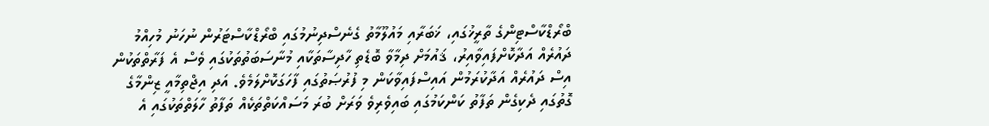ބްރޯޑްކާސްޓިންގެ ތާރީޚުގައި، ޚަބަރާއި މައުލޫމާތު ގެނެސްދިނުމުގައި ބްރޯޑްކާސްޓަރުން ނުހަނު މުހިއްމު ދައުރެއް އަދާކޮށްފައިވާއިރު، ޤައުމަށް ދިމާވާ ބޮޑެތި ހާދިސާތަކާއި މުނާސަބަތުތަކުގައި ވެސް އެ ފަރާތްތަކުން އިސް ދައުރެއް އަދާކުރަމުން އައިސްފައިވާކަން މި ފުރުޞަތުގައި ފާހަގަކޮށްލަމެވެ. އަދި އިޖްތިމާއީ ޒިންމާގެ ގޮތުގައި ދެކިގެން ތަފާތު ކަންކަމުގައި ބައިވެރިވެ ވަރަށް ބުރަ މަސައްކަތްތަކެއް ތަފާތު ހާލަތްތަކުގައި އެ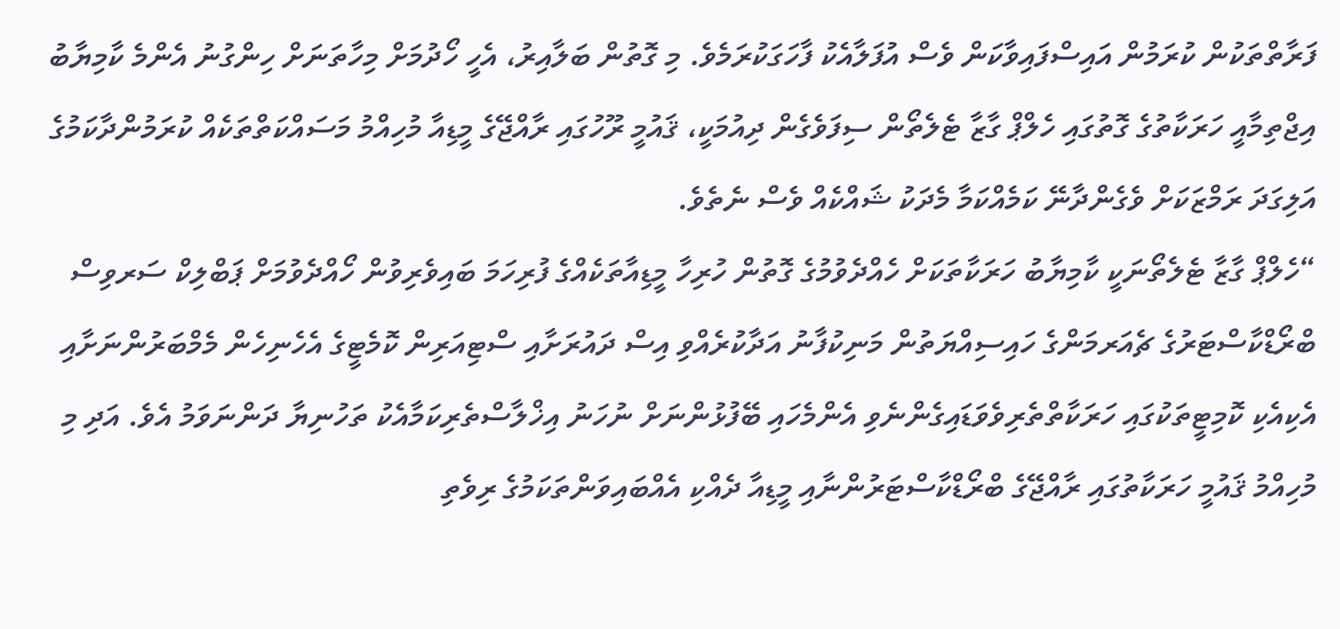ފަރާތްތަކުން ކުރަމުން އައިސްފައިވާކަން ވެސް އުފަލާއެކު ފާހަގަކުރަމެވެ. މި ގޮތުން ބަލާއިރު، އެހީ ހޯދުމަށް މިހާތަނަށް ހިންގުނު އެންމެ ކާމިޔާބު އިޖްތިމާއީ ހަރަކާތުގެ ގޮތުގައި ހެލްޕް ގާޒާ ޓެލެތޯން ސިފަވެގެން ދިއުމަކީ، ޤައުމީ ރޫހުގައި ރާއްޖޭގެ މީޑިއާ މުހިއްމު މަސައްކަތްތަކެއް ކުރަމުންދާކަމުގެ އަލިގަދަ ރަމްޒަކަށް ވެގެންދާނޭ ކަމެއްކަމާ މެދަކު ޝައްކެއް ވެސް ނެތެވެ.
“ހެލްޕް ގާޒާ ޓެލެތޯނަކީ ކާމިޔާބު ހަރަކާތަކަށް ހެއްދެވުމުގެ ގޮތުން ހުރިހާ މީޑިއާތަކެއްގެ ފުރިހަމަ ބައިވެރިވުން ހޯއްދެވުމަށް ޕަބްލިކް ސަރވިސް ބްރޯޑްކާސްޓަރުގެ ޗެއަރމަންގެ ހައިސިއްޔަތުން މަނިކުފާނު އަދާކުރެއްވި އިސް ދައުރަށާއި ސްޓިއަރިން ކޮމެޓީގެ އެހެނިހެން މެމްބަރުންނަށާއި އެކިއެކި ކޮމިޓީތަކުގައި ހަރަކާތްތެރިވެވަޑައިގެންނެވި އެންމެހައި ބޭފުޅުންނަށް ނުހަނު އިޚްލާސްތެރިކަމާއެކު ތަހުނިޔާ ދަންނަވަމު އެވެ. އަދި މި މުހިއްމު ޤައުމީ ހަރަކާތުގައި ރާއްޖޭގެ ބްރޯޑްކާސްޓަރުންނާއި މީޑިއާ ދެއްކި އެއްބައިވަންތަކަމުގެ ރިވެތި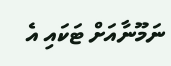ނަމޫނާއަށް ޓަކައި އެ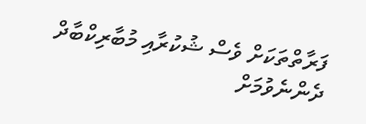ފަރާތްތަކަށް ވެސް ޝުކުރާއި މުބާރިކްބާދް ދެންނެވުމަށް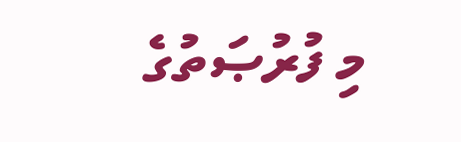މި ފުރުޞަތުގެ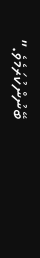ބޭނުންކުރަމެވެ.”